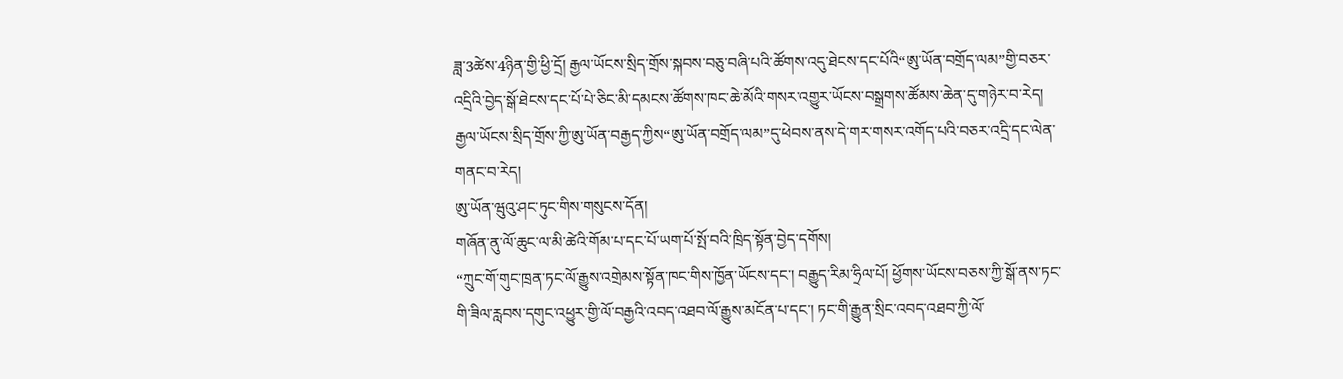ཟླ་3ཚེས་4ཉིན་གྱི་ཕྱི་དྲོ། རྒྱལ་ཡོངས་སྲིད་གྲོས་སྐབས་བཅུ་བཞི་པའི་ཚོགས་འདུ་ཐེངས་དང་པོའི“ཨུ་ཡོན་བགྲོད་ལམ”གྱི་བཅར་འདྲིའི་བྱེད་སྒོ་ཐེངས་དང་པོ་པེ་ཅིང་མི་དམངས་ཚོགས་ཁང་ཆེ་མོའི་གསར་འགྱུར་ཡོངས་བསྒྲགས་ཚོམས་ཆེན་དུ་གཉེར་བ་རེད།
རྒྱལ་ཡོངས་སྲིད་གྲོས་ཀྱི་ཨུ་ཡོན་བརྒྱད་ཀྱིས“ཨུ་ཡོན་བགྲོད་ལམ”དུ་ཕེབས་ནས་དེ་གར་གསར་འགོད་པའི་བཅར་འདྲི་དང་ལེན་གནང་བ་རེད།
ཨུ་ཡོན་ཝུའུ་ཤང་ཏུང་གིས་གསུངས་དོན།
གཞོན་ནུ་ལོ་ཆུང་ལ་མི་ཚེའི་གོམ་པ་དང་པོ་ཡག་པོ་སྤོ་བའི་ཁྲིད་སྟོན་བྱེད་དགོས།
“ཀྲུང་གོ་གུང་ཁྲན་ཏང་ལོ་རྒྱུས་འགྲེམས་སྟོན་ཁང་གིས་ཁྱོན་ཡོངས་དང་། བརྒྱུད་རིམ་ཧྲིལ་པོ། ཕྱོགས་ཡོངས་བཅས་ཀྱི་སྒོ་ནས་ཏང་གི་ཟིལ་རླབས་དགུང་འཕྱུར་གྱི་ལོ་བརྒྱའི་འབད་འཐབ་ལོ་རྒྱུས་མངོན་པ་དང་། ཏང་གི་རྒྱུན་སྲིང་འབད་འཐབ་ཀྱི་ལོ་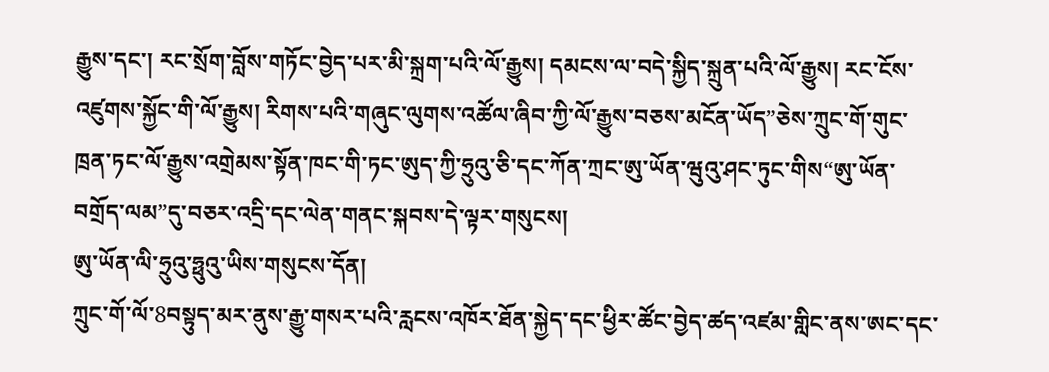རྒྱུས་དང་། རང་སྲོག་བློས་གཏོང་བྱེད་པར་མི་སྐྲག་པའི་ལོ་རྒྱུས། དམངས་ལ་བདེ་སྐྱིད་སྐྲུན་པའི་ལོ་རྒྱུས། རང་ངོས་འཛུགས་སྐྱོང་གི་ལོ་རྒྱུས། རིགས་པའི་གཞུང་ལུགས་འཚོལ་ཞིབ་ཀྱི་ལོ་རྒྱུས་བཅས་མངོན་ཡོད”ཅེས་ཀྲུང་གོ་གུང་ཁྲན་ཏང་ལོ་རྒྱུས་འགྲེམས་སྟོན་ཁང་གི་ཏང་ཨུད་ཀྱི་ཧྲུའུ་ཅི་དང་ཀོན་ཀྲང་ཨུ་ཡོན་ཝུའུ་ཤང་ཏུང་གིས“ཨུ་ཡོན་བགྲོད་ལམ”དུ་བཅར་འདྲི་དང་ལེན་གནང་སྐབས་དེ་ལྟར་གསུངས།
ཨུ་ཡོན་ལི་ཧྲུའུ་ཧྥུའུ་ཡིས་གསུངས་དོན།
ཀྲུང་གོ་ལོ་8བསྟུད་མར་ནུས་རྒྱུ་གསར་པའི་རླངས་འཁོར་ཐོན་སྐྱེད་དང་ཕྱིར་ཚོང་བྱེད་ཚད་འཛམ་གླིང་ནས་ཨང་དང་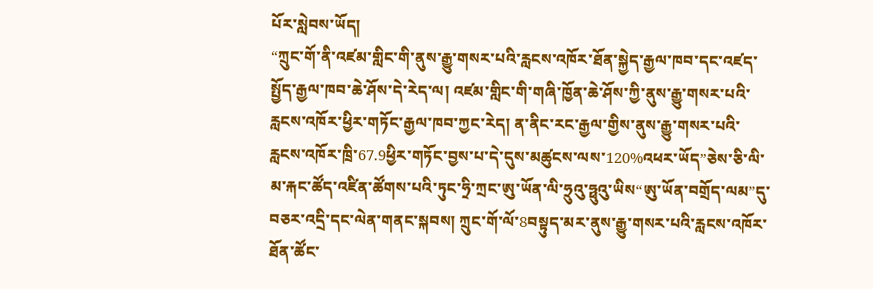པོར་སླེབས་ཡོད།
“ཀྲུང་གོ་ནི་འཛམ་གླིང་གི་ནུས་རྒྱུ་གསར་པའི་རླངས་འཁོར་ཐོན་སྐྱེད་རྒྱལ་ཁབ་དང་འཛད་སྤྱོད་རྒྱལ་ཁབ་ཆེ་ཤོས་དེ་རེད་ལ། འཛམ་གླིང་གི་གཞི་ཁྱོན་ཆེ་ཤོས་ཀྱི་ནུས་རྒྱུ་གསར་པའི་རླངས་འཁོར་ཕྱིར་གཏོང་རྒྱལ་ཁབ་ཀྱང་རེད། ན་ནིང་རང་རྒྱལ་གྱིས་ནུས་རྒྱུ་གསར་པའི་རླངས་འཁོར་ཁྲི་67.9ཕྱིར་གཏོང་བྱས་པ་དེ་དུས་མཚུངས་ལས་120%འཕར་ཡོད”ཅེས་ཅི་ལི་མ་རྐང་ཚོད་འཛིན་ཚོགས་པའི་ཏུང་ཧྲི་ཀྲང་ཨུ་ཡོན་ལི་ཧྲུའུ་ཧྥུའུ་ཡིས“ཨུ་ཡོན་བགྲོད་ལམ”དུ་བཅར་འདྲི་དང་ལེན་གནང་སྐབས། ཀྲུང་གོ་ལོ་8བསྟུད་མར་ནུས་རྒྱུ་གསར་པའི་རླངས་འཁོར་ཐོན་ཚོང་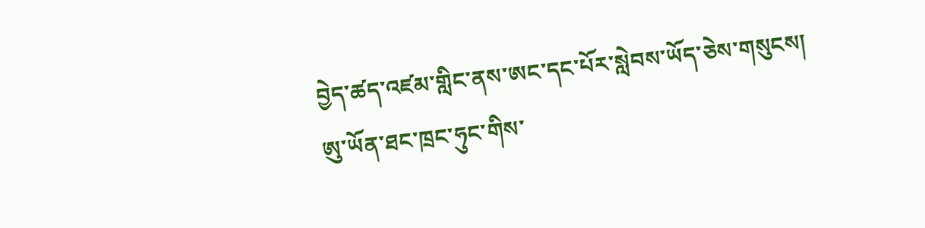བྱེད་ཚད་འཛམ་གླིང་ནས་ཨང་དང་པོར་སླེབས་ཡོད་ཅེས་གསུངས།
ཨུ་ཡོན་ཐང་ཁྲང་ཧུང་གིས་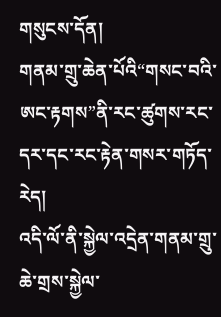གསུངས་དོན།
གནམ་གྲུ་ཆེན་པོའི“གསང་བའི་ཨང་རྟགས”ནི་རང་ཚུགས་རང་དར་དང་རང་རྟེན་གསར་གཏོད་རེད།
འདི་ལོ་ནི་སྐྱེལ་འདྲེན་གནམ་གྲུ་ཆེ་གྲས་སྐྱེལ་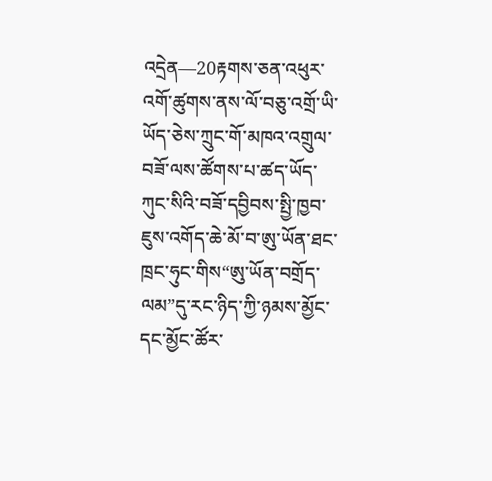འདྲེན—20རྟགས་ཅན་འཕུར་འགོ་ཚུགས་ནས་ལོ་བཅུ་འགྲོ་ཡི་ཡོད་ཅེས་ཀྲུང་གོ་མཁའ་འགྲུལ་བཟོ་ལས་ཚོགས་པ་ཚད་ཡོད་ཀུང་སིའི་བཟོ་དབྱིབས་སྤྱི་ཁྱབ་ཇུས་འགོད་ཆེ་མོ་བ་ཨུ་ཡོན་ཐང་ཁྲང་ཧུང་གིས“ཨུ་ཡོན་བགྲོད་ལམ”དུ་རང་ཉིད་ཀྱི་ཉམས་མྱོང་དང་མྱོང་ཚོར་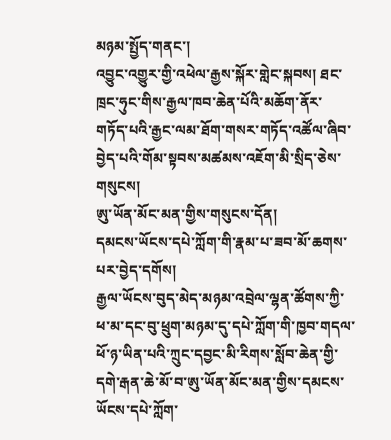མཉམ་སྤྱོད་གནང་།
འབྱུང་འགྱུར་གྱི་འཕེལ་རྒྱས་སྐོར་གླེང་སྐབས། ཐང་ཁྲང་ཧུང་གིས་རྒྱལ་ཁབ་ཆེན་པོའི་མཆོག་ནོར་གཏོད་པའི་རྒྱང་ལམ་ཐོག་གསར་གཏོད་འཚོལ་ཞིབ་བྱེད་པའི་གོམ་སྟབས་མཚམས་འཇོག་མི་སྲིད་ཅེས་གསུངས།
ཨུ་ཡོན་མོང་མན་གྱིས་གསུངས་དོན།
དམངས་ཡོངས་དཔེ་ཀློག་གི་རྣམ་པ་ཟབ་མོ་ཆགས་པར་བྱེད་དགོས།
རྒྱལ་ཡོངས་བུད་མེད་མཉམ་འབྲེལ་ལྷན་ཚོགས་ཀྱི་ཕ་མ་དང་བུ་ཕྲུག་མཉམ་དུ་དཔེ་ཀློག་གི་ཁྱབ་གདལ་ཕོ་ཉ་ཡིན་པའི་ཀྲུང་དབྱང་མི་རིགས་སློབ་ཆེན་གྱི་དགེ་རྒན་ཆེ་མོ་བ་ཨུ་ཡོན་མོང་མན་གྱིས་དམངས་ཡོངས་དཔེ་ཀློག་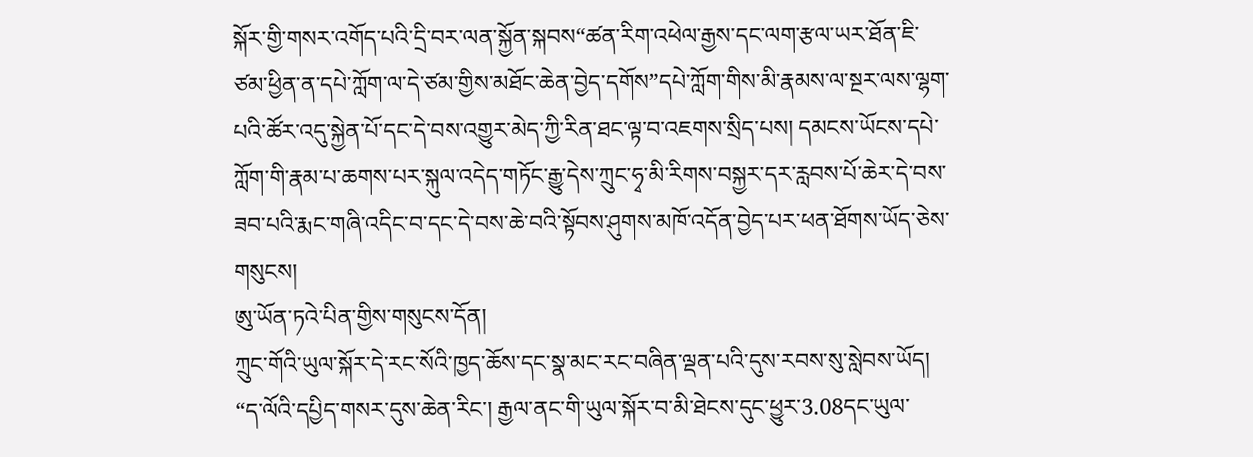སྐོར་གྱི་གསར་འགོད་པའི་དྲི་བར་ལན་སྐྱོན་སྐབས“ཚན་རིག་འཕེལ་རྒྱས་དང་ལག་རྩལ་ཡར་ཐོན་ཇི་ཙམ་ཕྱིན་ན་དཔེ་ཀློག་ལ་དེ་ཙམ་གྱིས་མཐོང་ཆེན་བྱེད་དགོས”དཔེ་ཀློག་གིས་མི་རྣམས་ལ་སྔར་ལས་ལྷག་པའི་ཚོར་འདུ་སྐྱེན་པོ་དང་དེ་བས་འགྱུར་མེད་ཀྱི་རིན་ཐང་ལྟ་བ་འཇགས་སྲིད་པས། དམངས་ཡོངས་དཔེ་ཀློག་གི་རྣམ་པ་ཆགས་པར་སྐུལ་འདེད་གཏོང་རྒྱུ་དེས་ཀྲུང་ཧྭ་མི་རིགས་བསྐྱར་དར་རླབས་པོ་ཆེར་དེ་བས་ཟབ་པའི་རྨང་གཞི་འདིང་བ་དང་དེ་བས་ཆེ་བའི་སྟོབས་ཤུགས་མཁོ་འདོན་བྱེད་པར་ཕན་ཐོགས་ཡོད་ཅེས་གསུངས།
ཨུ་ཡོན་ཏའེ་པིན་གྱིས་གསུངས་དོན།
ཀྲུང་གོའི་ཡུལ་སྐོར་དེ་རང་སོའི་ཁྱད་ཆོས་དང་སྣ་མང་རང་བཞིན་ལྡན་པའི་དུས་རབས་སུ་སླེབས་ཡོད།
“ད་ལོའི་དཔྱིད་གསར་དུས་ཆེན་རིང་། རྒྱལ་ནང་གི་ཡུལ་སྐོར་བ་མི་ཐེངས་དུང་ཕྱུར་3.08དང་ཡུལ་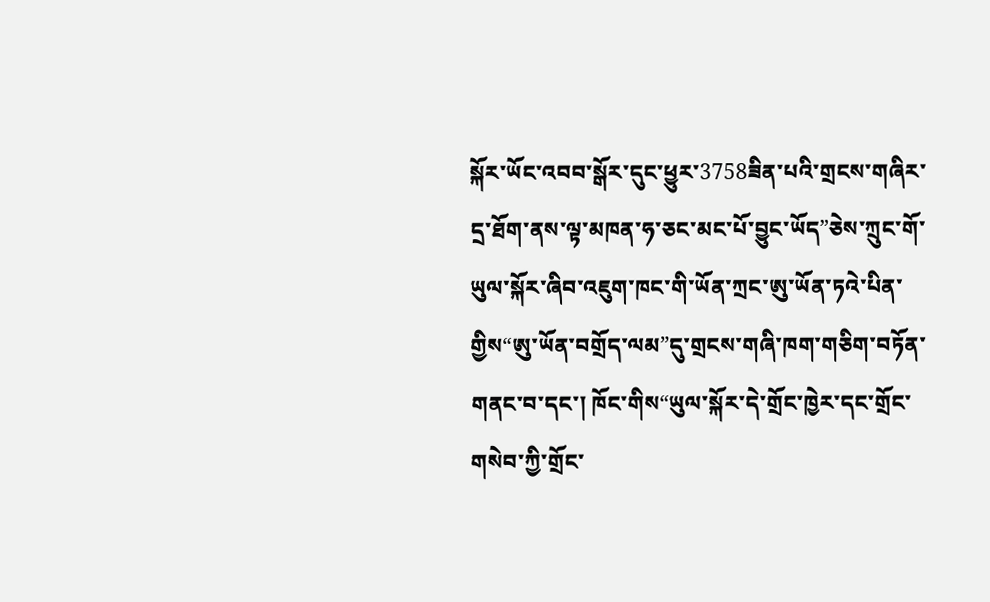སྐོར་ཡོང་འབབ་སྒོར་དུང་ཕྱུར་3758ཟིན་པའི་གྲངས་གཞིར་དྲ་ཐོག་ནས་ལྟ་མཁན་ཧ་ཅང་མང་པོ་བྱུང་ཡོད”ཅེས་ཀྲུང་གོ་ཡུལ་སྐོར་ཞིབ་འཇུག་ཁང་གི་ཡོན་ཀྲང་ཨུ་ཡོན་ཏའེ་པིན་གྱིས“ཨུ་ཡོན་བགྲོད་ལམ”དུ་གྲངས་གཞི་ཁག་གཅིག་བཏོན་གནང་བ་དང་། ཁོང་གིས“ཡུལ་སྐོར་དེ་གྲོང་ཁྱེར་དང་གྲོང་གསེབ་ཀྱི་གྲོང་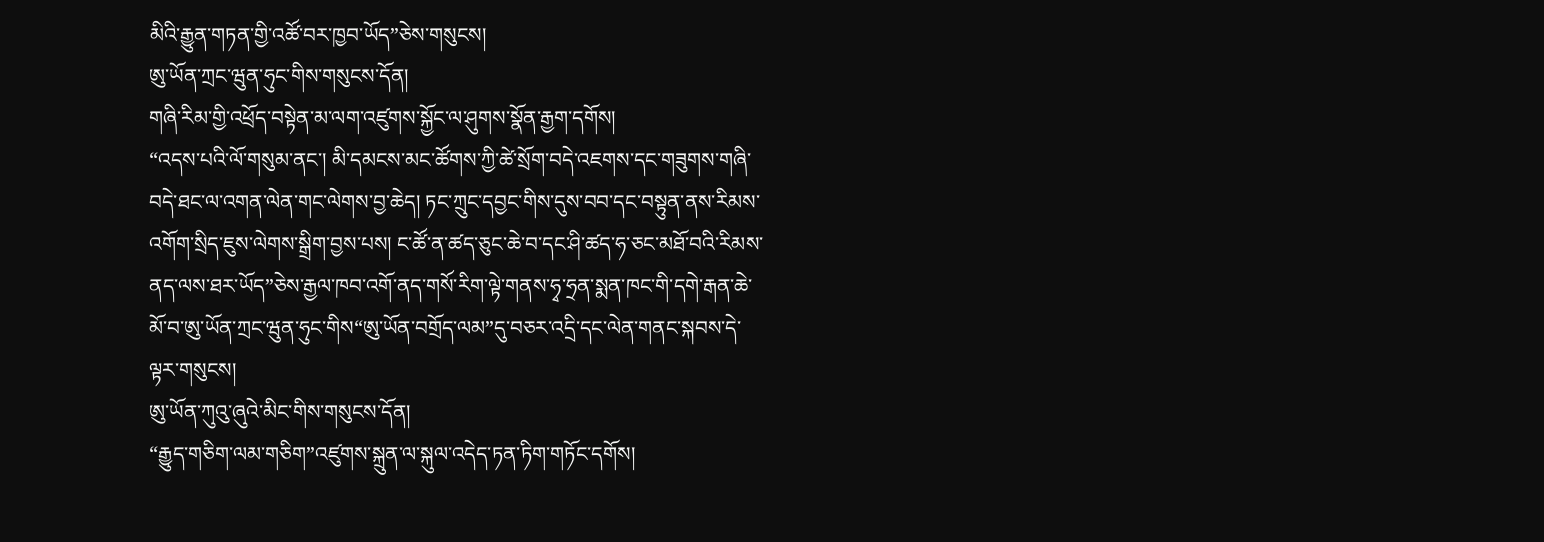མིའི་རྒྱུན་གཏན་གྱི་འཚོ་བར་ཁྱབ་ཡོད”ཅེས་གསུངས།
ཨུ་ཡོན་ཀྲང་ཝུན་ཧུང་གིས་གསུངས་དོན།
གཞི་རིམ་གྱི་འཕྲོད་བསྟེན་མ་ལག་འཛུགས་སྐྱོང་ལ་ཤུགས་སྣོན་རྒྱག་དགོས།
“འདས་པའི་ལོ་གསུམ་ནང་། མི་དམངས་མང་ཚོགས་ཀྱི་ཚེ་སྲོག་བདེ་འཇགས་དང་གཟུགས་གཞི་བདེ་ཐང་ལ་འགན་ལེན་གང་ལེགས་བྱ་ཆེད། ཏང་ཀྲུང་དབྱང་གིས་དུས་བབ་དང་བསྟུན་ནས་རིམས་འགོག་སྲིད་ཇུས་ལེགས་སྒྲིག་བྱས་པས། ང་ཚོ་ན་ཚད་ཅུང་ཆེ་བ་དང་ཤི་ཚད་ཧ་ཅང་མཐོ་བའི་རིམས་ནད་ལས་ཐར་ཡོད”ཅེས་རྒྱལ་ཁབ་འགོ་ནད་གསོ་རིག་ལྟེ་གནས་ཧྭ་ཧྲན་སྨན་ཁང་གི་དགེ་རྒན་ཆེ་མོ་བ་ཨུ་ཡོན་ཀྲང་ཝུན་ཧུང་གིས“ཨུ་ཡོན་བགྲོད་ལམ”དུ་བཅར་འདྲི་དང་ལེན་གནང་སྐབས་དེ་ལྟར་གསུངས།
ཨུ་ཡོན་ཀུའུ་ཞུའེ་མིང་གིས་གསུངས་དོན།
“རྒྱུད་གཅིག་ལམ་གཅིག”འཛུགས་སྐྲུན་ལ་སྐུལ་འདེད་ཏན་ཏིག་གཏོང་དགོས།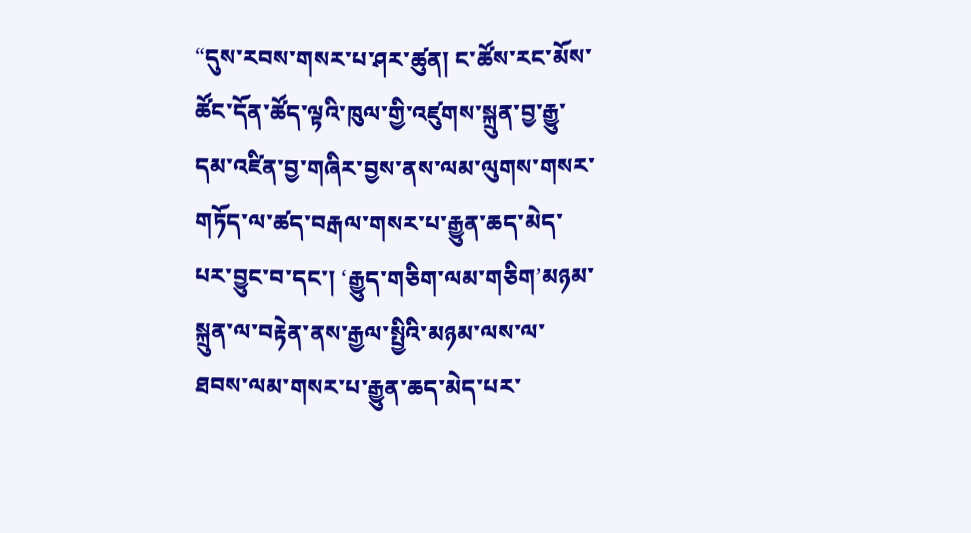“དུས་རབས་གསར་པ་ཤར་ཚུན། ང་ཚོས་རང་མོས་ཚོང་དོན་ཚོད་ལྟའི་ཁུལ་གྱི་འཛུགས་སྐྲུན་བྱ་རྒྱུ་དམ་འཛིན་བྱ་གཞིར་བྱས་ནས་ལམ་ལུགས་གསར་གཏོད་ལ་ཚད་བརྒལ་གསར་པ་རྒྱུན་ཆད་མེད་པར་བྱུང་བ་དང་། ‘རྒྱུད་གཅིག་ལམ་གཅིག’མཉམ་སྐྲུན་ལ་བརྟེན་ནས་རྒྱལ་སྤྱིའི་མཉམ་ལས་ལ་ཐབས་ལམ་གསར་པ་རྒྱུན་ཆད་མེད་པར་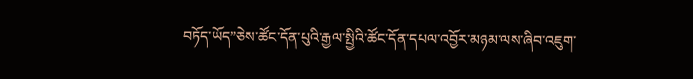བཏོད་ཡོད”ཅེས་ཚོང་དོན་པུའི་རྒྱལ་སྤྱིའི་ཚོང་དོན་དཔལ་འབྱོར་མཉམ་ལས་ཞིབ་འཇུག་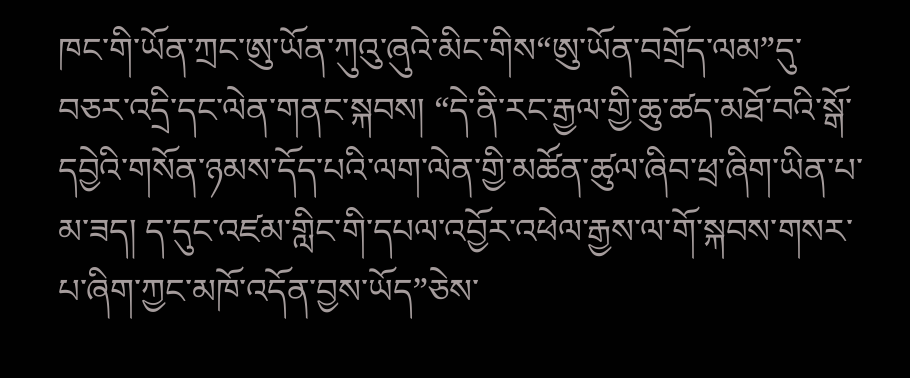ཁང་གི་ཡོན་ཀྲང་ཨུ་ཡོན་ཀུའུ་ཞུའེ་མིང་གིས“ཨུ་ཡོན་བགྲོད་ལམ”དུ་བཅར་འདྲི་དང་ལེན་གནང་སྐབས། “དེ་ནི་རང་རྒྱལ་གྱི་ཆུ་ཚད་མཐོ་བའི་སྒོ་དབྱེའི་གསོན་ཉམས་དོད་པའི་ལག་ལེན་གྱི་མཚོན་ཚུལ་ཞིབ་ཕྲ་ཞིག་ཡིན་པ་མ་ཟད། ད་དུང་འཛམ་གླིང་གི་དཔལ་འབྱོར་འཕེལ་རྒྱས་ལ་གོ་སྐབས་གསར་པ་ཞིག་ཀྱང་མཁོ་འདོན་བྱས་ཡོད”ཅེས་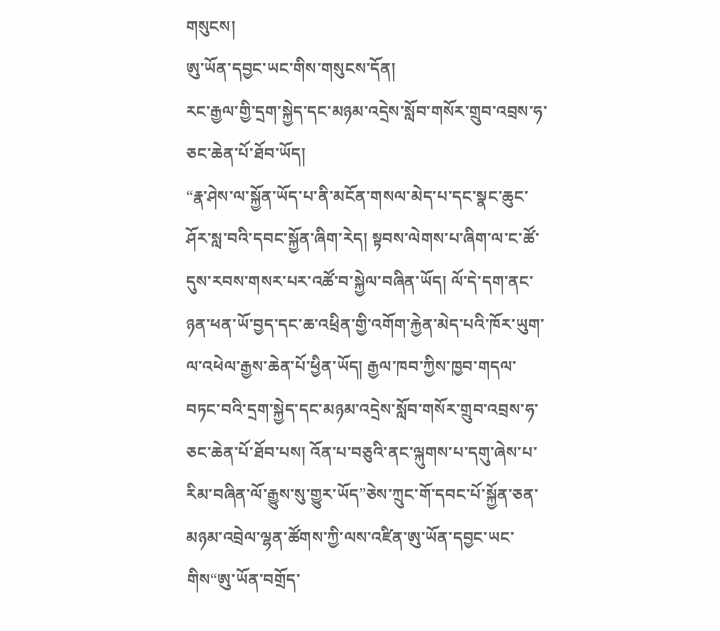གསུངས།
ཨུ་ཡོན་དབྱང་ཡང་གིས་གསུངས་དོན།
རང་རྒྱལ་གྱི་དྲག་སྐྱེད་དང་མཉམ་འདྲེས་སློབ་གསོར་གྲུབ་འབྲས་ཧ་ཅང་ཆེན་པོ་ཐོབ་ཡོད།
“རྣ་ཤེས་ལ་སྐྱོན་ཡོད་པ་ནི་མངོན་གསལ་མེད་པ་དང་སྣང་ཆུང་ཤོར་སླ་བའི་དབང་སྐྱོན་ཞིག་རེད། སྟབས་ལེགས་པ་ཞིག་ལ་ང་ཚོ་དུས་རབས་གསར་པར་འཚོ་བ་སྐྱེལ་བཞིན་ཡོད། ལོ་དེ་དག་ནང་ཉན་ཕན་ཡོ་བྱད་དང་ཆ་འཕྲིན་གྱི་འགོག་རྐྱེན་མེད་པའི་ཁོར་ཡུག་ལ་འཕེལ་རྒྱས་ཆེན་པོ་ཕྱིན་ཡོད། རྒྱལ་ཁབ་ཀྱིས་ཁྱབ་གདལ་བཏང་བའི་དྲག་སྐྱེད་དང་མཉམ་འདྲེས་སློབ་གསོར་གྲུབ་འབྲས་ཧ་ཅང་ཆེན་པོ་ཐོབ་པས། འོན་པ་བཅུའི་ནང་ལྐུགས་པ་དགུ་ཞེས་པ་རིམ་བཞིན་ལོ་རྒྱུས་སུ་གྱུར་ཡོད”ཅེས་ཀྲུང་གོ་དབང་པོ་སྐྱོན་ཅན་མཉམ་འབྲེལ་ལྷན་ཚོགས་ཀྱི་ལས་འཛིན་ཨུ་ཡོན་དབྱང་ཡང་གིས“ཨུ་ཡོན་བགྲོད་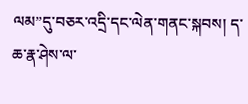ལམ”དུ་བཅར་འདྲི་དང་ལེན་གནང་སྐབས། ད་ཆ་རྣ་ཤེས་ལ་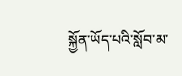སྐྱོན་ཡོད་པའི་སློབ་མ་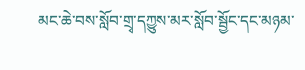མང་ཆེ་བས་སློབ་གྲྭ་དཀྱུས་མར་སློབ་སྦྱོང་དང་མཉམ་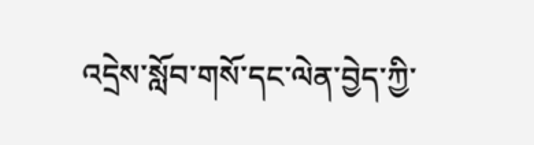འདྲེས་སློབ་གསོ་དང་ལེན་བྱེད་ཀྱི་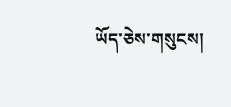ཡོད་ཅེས་གསུངས།